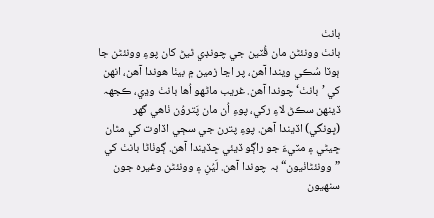بانٺ
بانٺ وونئڻن مان ڦُٽين جي چونڊي ٿيڻ کان پوءِ وونئڻن جا ٻوٽا سُڪي ويندا آهن، پر اڃا زمين ۾ بيٺا هوندا آهن، انھن کي ’بانٺ‘ چوندا آهن. غريب ماڻھو اُها بانٺ وڍي، ڪجهہ ڏينھن سڪڻ لاءِ رکي، پوءِ اُن مان پَتروُن ٺاهي گهر (ڀونگي) اڏيندا آهن. پوءِ پترن جي سڄي اڏاوت کي مٿان ڇيڻي ۽ مٽيءَ جو راڳو ڏيئي ڇڏيندا آهن. ڳوٺاڻا بانٺ کي ”وونئڻاٺيون“ بہ چوندا آهن. لَيُنِ ۽ وونئڻن وغيره جون سنهيون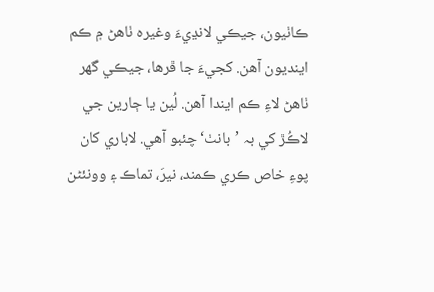ڪاٺيون، جيڪي لانڍيءَ وغيره ٺاهڻ ۾ ڪم اينديون آهن. کجيءَ جا ڦرها، جيڪي گهر ٺاهڻ لاءِ ڪم ايندا آهن. لُين يا ڄارين جي لاڪُڙ کي بہ ’بانٺ‘ چئبو آهي. لاباري کان پوءِ خاص ڪري ڪمند، نيرَ، تماڪ ۽ وونئڻن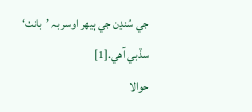جي سُنڍن جي ٻيھر اوسر بہ ’بانٺ‘ سڏبي آهي.[1]
حوالا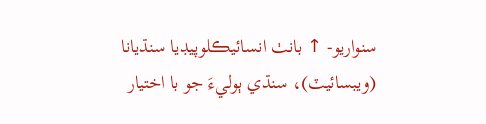سنواريو- ↑ بانٺ انسائيڪلوپيڊيا سنڌيانا (ويبسائيٽ)، سنڌي ٻوليءَ جو با اختيار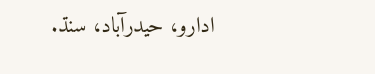ادارو، حيدرآباد، سنڌ.